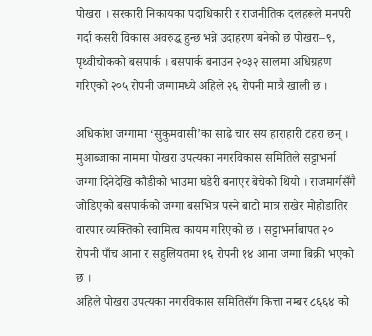पोखरा । सरकारी निकायका पदाधिकारी र राजनीतिक दलहरूले मनपरी गर्दा कसरी विकास अवरुद्ध हुन्छ भन्ने उदाहरण बनेको छ पोखरा–९, पृथ्वीचोकको बसपार्क । बसपार्क बनाउन २०३२ सालमा अधिग्रहण गरिएको २०५ रोपनी जग्गामध्ये अहिले २६ रोपनी मात्रै खाली छ ।

अधिकांश जग्गामा ‘सुकुमवासी’का साढे चार सय हाराहारी टहरा छन् । मुआब्जाका नाममा पोखरा उपत्यका नगरविकास समितिले सट्टाभर्ना जग्गा दिनेदेखि कौडीको भाउमा घडेरी बनाएर बेचेको थियो । राजमार्गसँगै जोडिएको बसपार्कको जग्गा बसभित्र पस्ने बाटो मात्र राखेर मोहोडातिर वारपार व्यक्तिको स्वामित्व कायम गरिएको छ । सट्टाभर्नाबापत २० रोपनी पाँच आना र सहुलियतमा १६ रोपनी १४ आना जग्गा बिक्री भएको छ ।
अहिले पोखरा उपत्यका नगरविकास समितिसँग कित्ता नम्बर ८६६४ को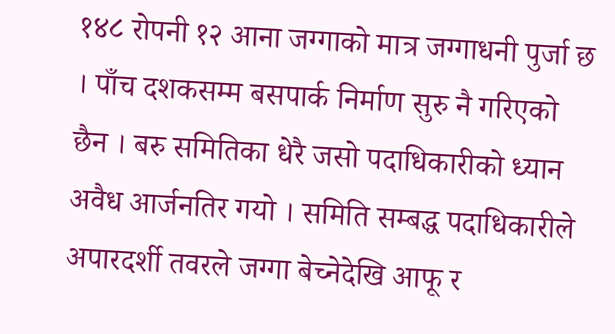१४८ रोपनी १२ आना जग्गाको मात्र जग्गाधनी पुर्जा छ । पाँच दशकसम्म बसपार्क निर्माण सुरु नै गरिएको छैन । बरु समितिका धेरै जसो पदाधिकारीको ध्यान अवैध आर्जनतिर गयो । समिति सम्बद्ध पदाधिकारीले अपारदर्शी तवरले जग्गा बेच्नेदेखि आफू र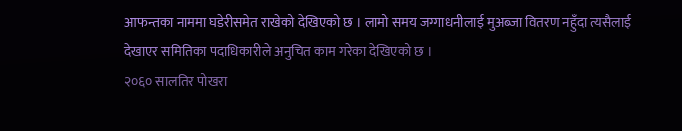आफन्तका नाममा घडेरीसमेत राखेको देखिएको छ । लामो समय जग्गाधनीलाई मुअब्जा वितरण नहुँदा त्यसैलाई देखाएर समितिका पदाधिकारीले अनुचित काम गरेका देखिएको छ ।
२०६० सालतिर पोखरा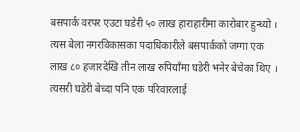बसपार्क वरपर एउटा घडेरी ५० लाख हाराहारीमा कारोबार हुन्थ्यो । त्यस बेला नगरविकासका पदाधिकारीले बसपार्कको जग्गा एक लाख ८० हजारदेखि तीन लाख रुपियाँमा घडेरी भनेर बेचेका थिए । त्यसरी घडेरी बेच्दा पनि एक परिवारलाई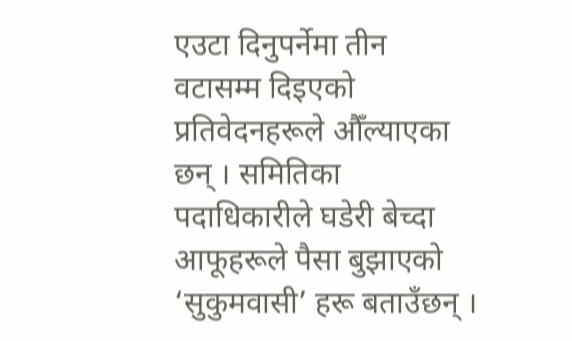एउटा दिनुपर्नेमा तीन वटासम्म दिइएको प्रतिवेदनहरूले औँल्याएका छन् । समितिका पदाधिकारीले घडेरी बेच्दा आफूहरूले पैसा बुझाएको ‘सुकुमवासी’ हरू बताउँछन् ।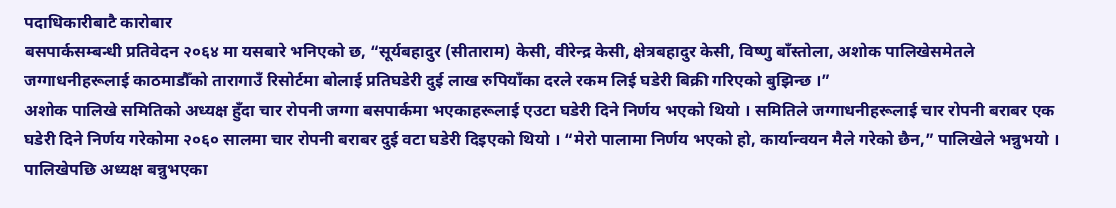पदाधिकारीबाटै कारोबार
बसपार्कसम्बन्धी प्रतिवेदन २०६४ मा यसबारे भनिएको छ, “सूर्यबहादुर (सीताराम) केसी, वीरेन्द्र केसी, क्षेत्रबहादुर केसी, विष्णु बाँस्तोला, अशोक पालिखेसमेतले जग्गाधनीहरूलाई काठमाडौँको तारागाउँ रिसोर्टमा बोलाई प्रतिघडेरी दुई लाख रुपियाँका दरले रकम लिई घडेरी बिक्री गरिएको बुझिन्छ ।”
अशोक पालिखे समितिको अध्यक्ष हुँदा चार रोपनी जग्गा बसपार्कमा भएकाहरूलाई एउटा घडेरी दिने निर्णय भएको थियो । समितिले जग्गाधनीहरूलाई चार रोपनी बराबर एक घडेरी दिने निर्णय गरेकोमा २०६० सालमा चार रोपनी बराबर दुई वटा घडेरी दिइएको थियो । “मेरो पालामा निर्णय भएको हो, कार्यान्वयन मैले गरेको छैन,” पालिखेले भन्नुभयो । पालिखेपछि अध्यक्ष बन्नुभएका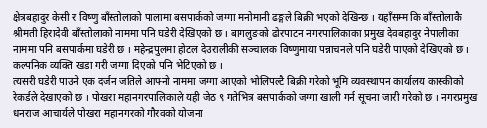क्षेत्रबहादुर केसी र विष्णु बाँस्तोलाको पालामा बसपार्कको जग्गा मनोमानी ढङ्गले बिक्री भएको देखिन्छ । यहाँसम्म कि बाँस्तोलाकै श्रीमती हिरादेवी बाँस्तोलाको नाममा पनि घडेरी देखिएको छ । बागलुङको ढोरपाटन नगरपालिकाका प्रमुख देवबहादुर नेपालीका नाममा पनि बसपार्कमा घडेरी छ । महेन्द्रपुलमा होटल देउरालीकी सञ्चालक विष्णुमाया पन्नाचनले पनि घडेरी पाएको देखिएको छ । कल्पनिक व्यक्ति खडा गरी जग्गा दिएको पनि भेटिएको छ ।
त्यसरी घडेरी पाउने एक दर्जन जतिले आफ्नो नाममा जग्गा आएको भोलिपल्टै बिक्री गरेको भूमि व्यवस्थापन कार्यालय कास्कीको रेकर्डले देखाएको छ । पोखरा महानगरपालिकाले यही जेठ ९ गतेभित्र बसपार्कको जग्गा खाली गर्न सूचना जारी गरेको छ । नगरप्रमुख धनराज आचार्यले पोखरा महानगरको गौरवको योजना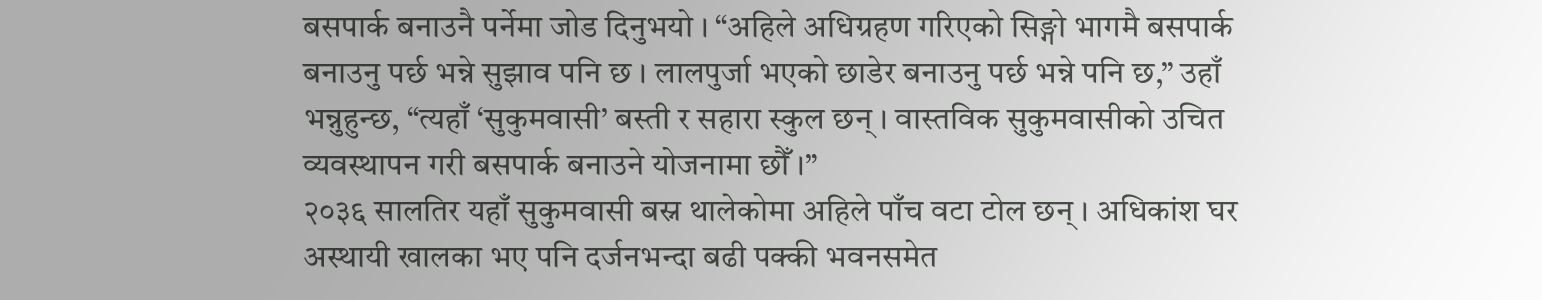बसपार्क बनाउनै पर्नेमा जोड दिनुभयो । “अहिले अधिग्रहण गरिएको सिङ्गो भागमै बसपार्क बनाउनु पर्छ भन्ने सुझाव पनि छ । लालपुर्जा भएको छाडेर बनाउनु पर्छ भन्ने पनि छ,” उहाँ भन्नुहुन्छ, “त्यहाँ ‘सुकुमवासी’ बस्ती र सहारा स्कुल छन् । वास्तविक सुकुमवासीको उचित व्यवस्थापन गरी बसपार्क बनाउने योजनामा छौँ ।”
२०३६ सालतिर यहाँ सुकुमवासी बस्न थालेकोमा अहिले पाँच वटा टोल छन् । अधिकांश घर अस्थायी खालका भए पनि दर्जनभन्दा बढी पक्की भवनसमेत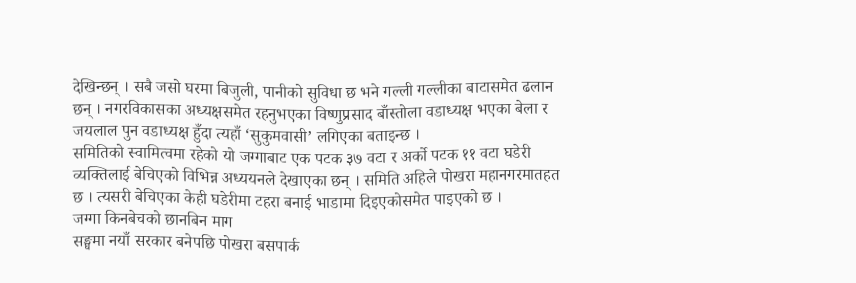देखिन्छन् । सबै जसो घरमा बिजुली, पानीको सुविधा छ भने गल्ली गल्लीका बाटासमेत ढलान छन् । नगरविकासका अध्यक्षसमेत रहनुभएका विष्णुप्रसाद बाँस्तोला वडाध्यक्ष भएका बेला र जयलाल पुन वडाध्यक्ष हुँदा त्यहाँ ‘सुकुमवासी’ लगिएका बताइन्छ ।
समितिको स्वामित्वमा रहेको यो जग्गाबाट एक पटक ३७ वटा र अर्को पटक ११ वटा घडेरी व्यक्तिलाई बेचिएको विभिन्न अध्ययनले देखाएका छन् । समिति अहिले पोखरा महानगरमातहत छ । त्यसरी बेचिएका केही घडेरीमा टहरा बनाई भाडामा दिइएकोसमेत पाइएको छ ।
जग्गा किनबेचको छानबिन माग
सङ्घमा नयाँ सरकार बनेपछि पोखरा बसपार्क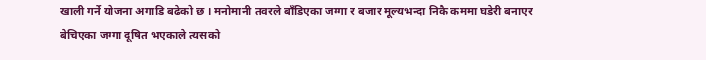खाली गर्ने योजना अगाडि बढेको छ । मनोमानी तवरले बाँडिएका जग्गा र बजार मूल्यभन्दा निकै कममा घडेरी बनाएर बेचिएका जग्गा दूषित भएकाले त्यसको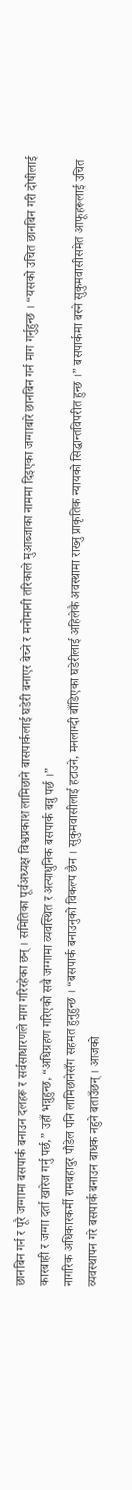छानबिन गर्न र पूरै जग्गामा बसपार्क बनाउन दलहरू र सर्वसाधारणले माग गरिरहेका छन् । समितिका पूर्वअध्यक्ष विश्वप्रकाश लामिछाने बासपार्कलाई घडेरी बनाएर बेच्ने र मनोमानी तरिकाले मुआब्जाका नाममा दिइएका जग्गाबारे छानबिन गर्न माग गर्नुहुन्छ । “यसको उचित छानबिन गरी दोषीलाई कारबाही र जग्गा दर्ता खारेज गर्नु पर्छ,” उहाँ भन्नुहुन्छ, “अधिग्रहण गरिएको सबै जग्गामा व्यवस्थित र अत्याधुनिक बसपार्क बन्नु पर्छ ।”
नागरिक अधिकारकर्मी रामबहादुर पौडेल पनि लामिछानेसँग सहमत हुनुहुन्छ । “बसपार्क बनाउनुको विकल्प छैन । सुकुमवासीलाई हटाउने, मनलाग्दी बाँडिएका घडेरीलाई अहिलेकै अवस्थामा राख्नु प्राकृतिक न्यायको सिद्धान्तविपरीत हुन्छ ।” बसपार्कमा बस्ने सुकुमवासीसमेत आफूहरूलाई उचित व्यवस्थापन गरे बसपार्क बनाउन बाधक नहुने बताउँछन् । आजको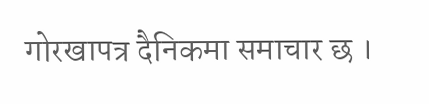गोरखापत्र दैनिकमा समाचार छ ।